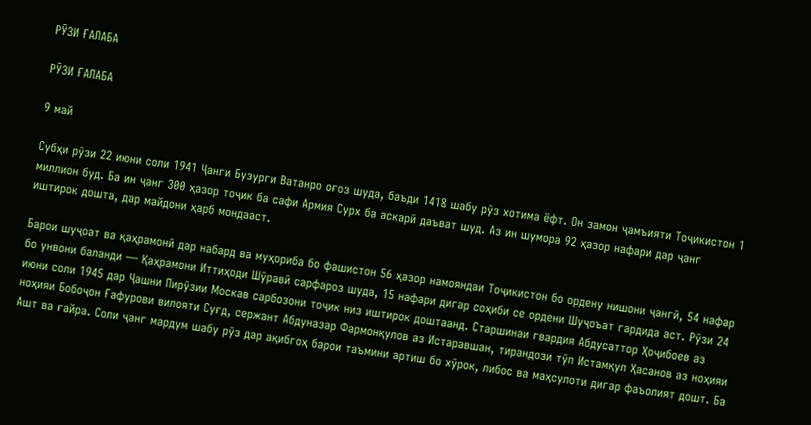РӮЗИ ҒАЛАБА

РӮЗИ ҒАЛАБА

9 май

Субҳи рӯзи 22 июни соли 1941 Ҷанги Бузурги Ватанро оғоз шуда, баъди 1418 шабу рӯз хотима ёфт. Он замон ҷамъияти Тоҷикистон 1 миллион буд. Ба ин ҷанг 300 ҳазор тоҷик ба сафи Армия Сурх ба аскарӣ даъват шуд. Аз ин шумора 92 ҳазор нафари дар ҷанг иштирок дошта, дар майдони ҳарб мондааст.

Барои шуҷоат ва қаҳрамонӣ дар набард ва муҳориба бо фашистон 56 ҳазор намояндаи Тоҷикистон бо ордену нишони ҷангӣ, 54 нафар бо унвони баланди — Қаҳрамони Иттиҳоди Шӯравӣ сарфароз шуда, 15 нафари дигар соҳиби се ордени Шуҷоъат гардида аст. Рӯзи 24 июни соли 1945 дар Ҷашни Пирӯзии Москав сарбозони тоҷик низ иштирок доштаанд. Старшинаи гвардия Абдусаттор Ҳоҷибоев аз ноҳияи Бобоҷон Ғафурови вилояти Суғд, сержант Абдуназар Фармонқулов аз Истаравшан, тирандози тӯп Истамқул Ҳасанов аз ноҳияи Ашт ва ғайра. Соли ҷанг мардум шабу рӯз дар ақибгоҳ барои таъмини артиш бо хӯрок, либос ва маҳсулоти дигар фаъолият дошт. Ба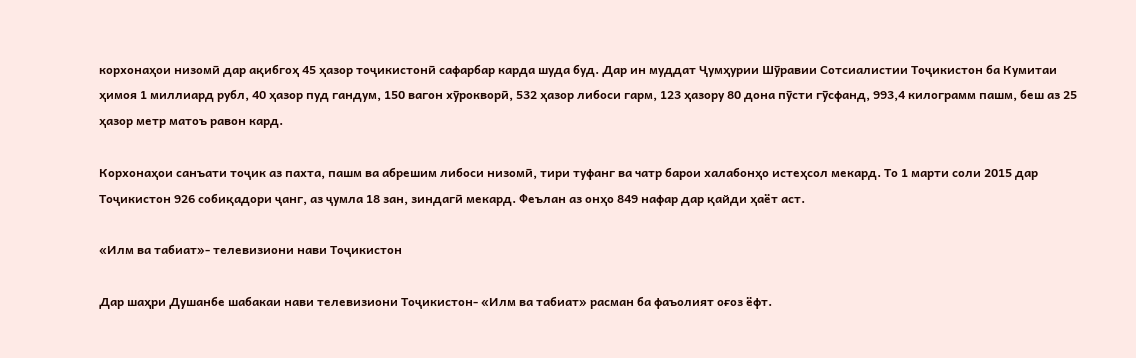корхонаҳои низомӣ дар ақибгоҳ 45 ҳазор тоҷикистонӣ сафарбар карда шуда буд. Дар ин муддат Ҷумҳурии Шӯравии Сотсиалистии Тоҷикистон ба Кумитаи ҳимоя 1 миллиард рубл, 40 ҳазор пуд гандум, 150 вагон хӯрокворӣ, 532 ҳазор либоси гарм, 123 ҳазору 80 дона пӯсти гӯсфанд, 993,4 килограмм пашм, беш аз 25 ҳазор метр матоъ равон кард.

Корхонаҳои санъати тоҷик аз пахта, пашм ва абрешим либоси низомӣ, тири туфанг ва чатр барои халабонҳо истеҳсол мекард. То 1 марти соли 2015 дар Тоҷикистон 926 собиқадори ҷанг, аз ҷумла 18 зан, зиндагӣ мекард. Феълан аз онҳо 849 нафар дар қайди ҳаёт аст.

«Илм ва табиат»- телевизиони нави Тоҷикистон

Дар шаҳри Душанбе шабакаи нави телевизиони Тоҷикистон- «Илм ва табиат» расман ба фаъолият оғоз ёфт.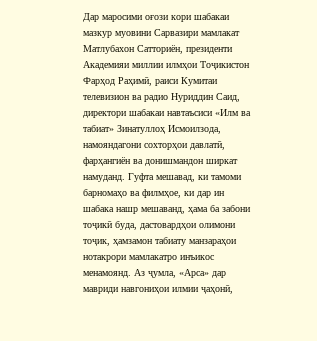Дар маросими оғози кори шабакаи мазкур муовини Сарвазири мамлакат Матлубахон Сатториён, президенти Академияи миллии илмҳои Тоҷикистон Фарҳод Раҳимӣ, раиси Кумитаи телевизион ва радио Нуриддин Саид, директори шабакаи навтаъсиси «Илм ва табиат» Зинатуллоҳ Исмоилзода, намояндагони сохторҳои давлатӣ, фарҳангиён ва донишмандон ширкат намуданд. Гуфта мешавад, ки тамоми барномаҳо ва филмҳое, ки дар ин шабака нашр мешаванд, ҳама ба забони тоҷикӣ буда, дастовардҳои олимони тоҷик, ҳамзамон табиату манзараҳои нотакрори мамлакатро инъикос менамоянд. Аз ҷумла, «Арса» дар мавриди навгониҳои илмии ҷаҳонӣ,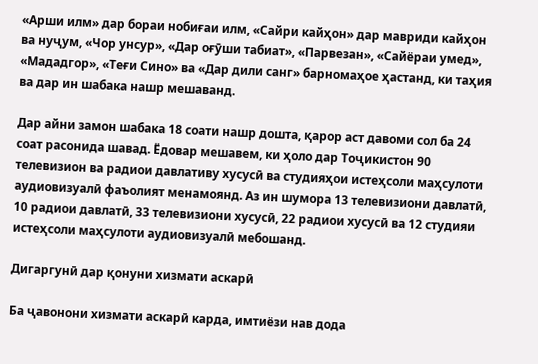«Арши илм» дар бораи нобиғаи илм, «Сайри кайҳон» дар мавриди кайҳон ва нуҷум, «Чор унсур», «Дар оғӯши табиат», «Парвезан», «Сайёраи умед», «Мададгор», «Теғи Сино» ва «Дар дили санг» барномаҳое ҳастанд, ки таҳия ва дар ин шабака нашр мешаванд.

Дар айни замон шабака 18 соати нашр дошта, қарор аст давоми сол ба 24 соат расонида шавад. Ёдовар мешавем, ки ҳоло дар Тоҷикистон 90 телевизион ва радиои давлативу хусусӣ ва студияҳои истеҳсоли маҳсулоти аудиовизуалӣ фаъолият менамоянд. Аз ин шумора 13 телевизиони давлатӣ, 10 радиои давлатӣ, 33 телевизиони хусусӣ, 22 радиои хусусӣ ва 12 студияи истеҳсоли маҳсулоти аудиовизуалӣ мебошанд.

Дигаргунӣ дар қонуни хизмати аскарӣ

Ба ҷавонони хизмати аскарӣ карда, имтиёзи нав дода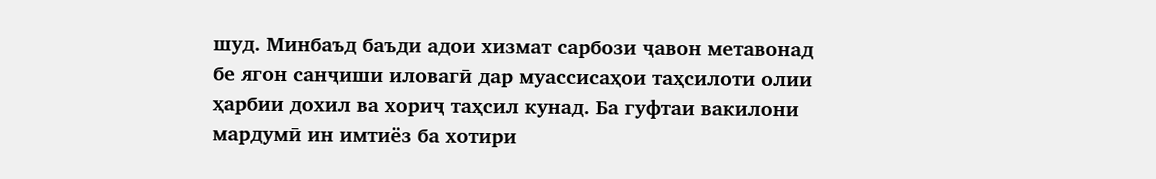шуд. Минбаъд баъди адои хизмат сарбози ҷавон метавонад бе ягон санҷиши иловагӣ дар муассисаҳои таҳсилоти олии ҳарбии дохил ва хориҷ таҳсил кунад. Ба гуфтаи вакилони мардумӣ ин имтиёз ба хотири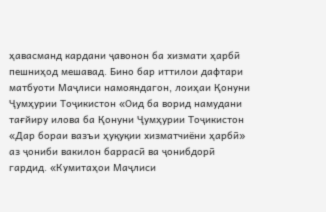ҳавасманд кардани ҷавонон ба хизмати ҳарбӣ пешниҳод мешавад. Бино бар иттилои дафтари матбуоти Маҷлиси намояндагон, лоиҳаи Қонуни Ҷумҳурии Тоҷикистон «Оид ба ворид намудани тағйиру илова ба Қонуни Ҷумҳурии Тоҷикистон «Дар бораи вазъи ҳуқуқии хизматчиёни ҳарбӣ» аз ҷониби вакилон баррасӣ ва ҷонибдорӣ гардид. «Кумитаҳои Маҷлиси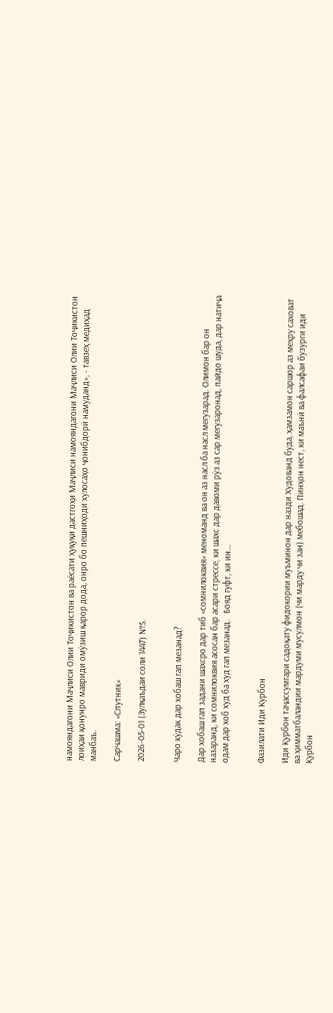намояндагони Маҷлиси Олии Тоҷикистон ва раёсати ҳуқуқи дастгоҳи Маҷлиси намояндагони Маҷлиси Олии Тоҷикистон лоиҳаи қонунро мавриди омӯзиш қарор дода, онро бо пешниҳоди хулосаҳо ҷонибдорӣ намуданд», - тавзеҳ медиҳад манбаъ.

Сарчашма: «Спутник»

2026-05-01 (Зулқаъдаи соли 1447) №5.


Чаро кӯдак дар хобаш гап мезанад?

Дар хобаш гап задани шахсро дар тиб «сомнилоквия» меноманд ва он аз насл ба насл мегузарад. Олимон бар он назаранд, ки сомнилоквия асосан бар асари стрессе, ки шахс дар давоми рӯз аз сар мегузаронад, пайдо шуда, дар натиҷа одам дар хоб худ ба худ гап мезанад.   Бояд гуфт, ки ин...


Фазилати Иди Курбон

Иди Қурбон таҷассумгари садоқату фидокории муъминон дар назди Худованд буда, ҳамзамон саршор аз меҳру саховат ва ҳимматбаландии мардуми мусулмон (чи марду чи зан) мебошад. Пинҳон нест, ки маънӣ ва фалсафаи бузурги иди Қурбон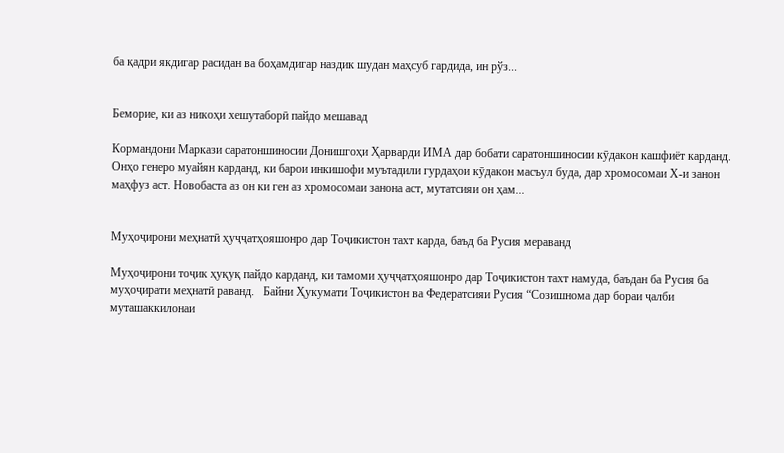ба қадри якдигар расидан ва боҳамдигар наздик шудан маҳсуб гардида, ин рўз...


Беморие, ки аз никоҳи хешутаборӣ пайдо мешавад

Кормандони Маркази саратоншиносии Донишгоҳи Ҳарварди ИМА дар бобати саратоншиносии кӯдакон кашфиёт карданд. Онҳо генеро муайян карданд, ки барои инкишофи муътадили гурдаҳои кӯдакон масъул буда, дар хромосомаи Х-и занон маҳфуз аст. Новобаста аз он ки ген аз хромосомаи занона аст, мутатсияи он ҳам...


Муҳоҷирони меҳнатӣ ҳуҷҷатҳояшонро дар Тоҷикистон тахт карда, баъд ба Русия мераванд

Муҳоҷирони тоҷик ҳуқуқ пайдо карданд, ки тамоми ҳуҷҷатҳояшонро дар Тоҷикистон тахт намуда, баъдан ба Русия ба муҳоҷирати меҳнатӣ раванд.   Байни Ҳукумати Тоҷикистон ва Федератсияи Русия “Созишнома дар бораи ҷалби муташаккилонаи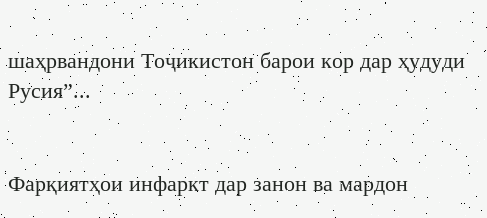шаҳрвандони Тоҷикистон барои кор дар ҳудуди Русия”...


Фарқиятҳои инфаркт дар занон ва мардон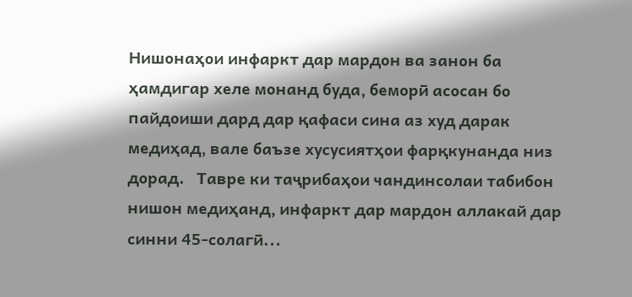Нишонаҳои инфаркт дар мардон ва занон ба ҳамдигар хеле монанд буда, беморӣ асосан бо пайдоиши дард дар қафаси сина аз худ дарак медиҳад, вале баъзе хусусиятҳои фарқкунанда низ дорад.   Тавре ки таҷрибаҳои чандинсолаи табибон нишон медиҳанд, инфаркт дар мардон аллакай дар синни 45-солагӣ...